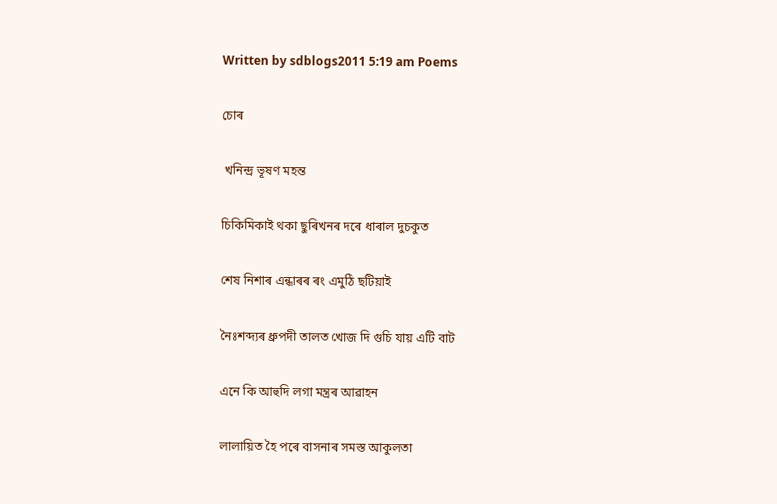Written by sdblogs2011 5:19 am Poems

চোৰ

 খনিন্দ্র ভূষণ মহন্ত

চিকিমিকাই থকা ছুৰিখনৰ দৰে ধাৰাল দুচকুত

শেষ নিশাৰ এন্ধাৰৰ ৰং এমুঠি ছটিয়াই

নৈঃশব্দ্যৰ ধ্রুপদী তালত খোজ দি গুচি যায় এটি বাট

এনে কি আহুদি লগা মন্ত্রৰ আৱাহন

লালায়িত হৈ পৰে বাসনাৰ সমস্ত আকুলতা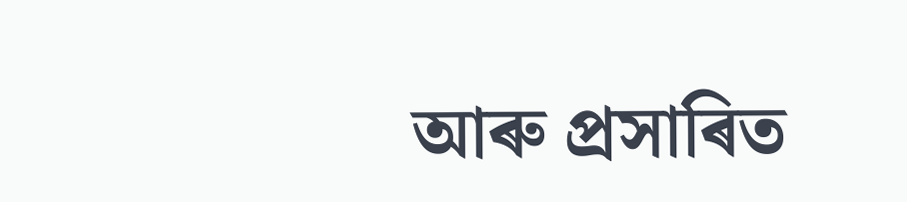আৰু প্রসাৰিত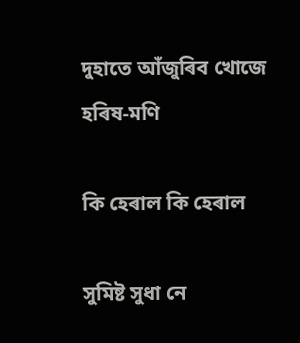দুহাতে আঁজুৰিব খোজে হৰিষ-মণি

কি হেৰাল কি হেৰাল

সুমিষ্ট সুধা নে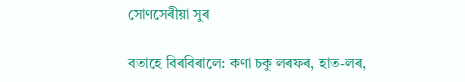সোণসেৰীয়া সুৰ

বতাহে বিৰবিৰালে: কণা চকু লৰফৰ, হাত-লৰ,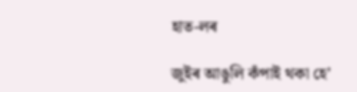হাত-লৰ

জুইৰ আঙুলি কঁপাই থকা হে’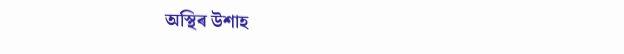অস্থিৰ উশাহ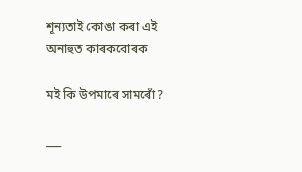শূন্যতাই কোঙা কৰা এই অনাহুত কাৰকবোৰক

মই কি উপমাৰে সামৰোঁ?

___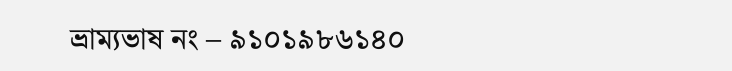ভ্ৰাম্যভাষ নং – ৯১০১৯৮৬১৪০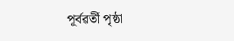পূৰ্বৱৰ্তী পৃষ্ঠা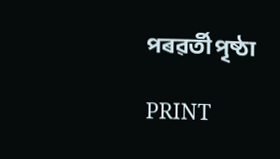পৰৱৰ্তী পৃষ্ঠা

PRINT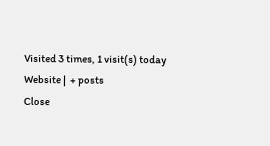Visited 3 times, 1 visit(s) today
Website |  + posts
Close